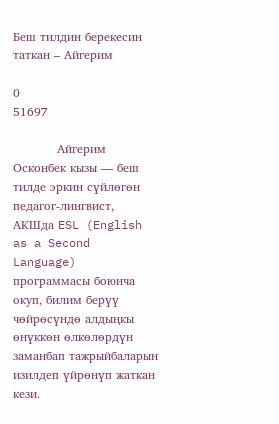Беш тилдин берекесин таткан – Айгерим

0
51697

           Айгерим Осконбек кызы — беш тилде эркин сүйлөгөн педагог-лингвист, АКШда ESL (English as a Second Language) программасы боюнча окуп, билим берүү чөйрөсүндө алдыңкы өнүккөн өлкөлөрдүн заманбап тажрыйбаларын изилдеп үйрөнүп жаткан кези.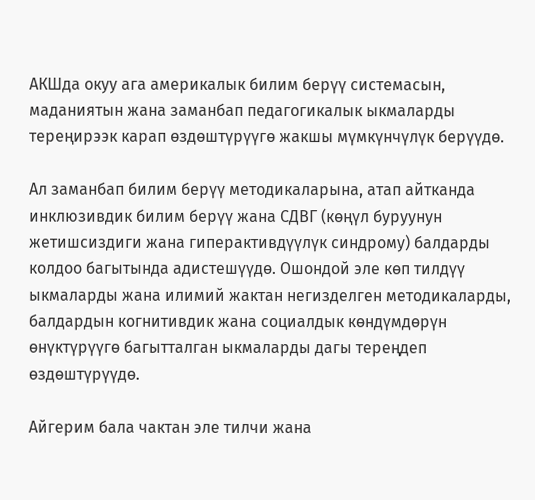АКШда окуу ага америкалык билим берүү системасын, маданиятын жана заманбап педагогикалык ыкмаларды тереңирээк карап өздөштүрүүгө жакшы мүмкүнчүлүк берүүдө.

Ал заманбап билим берүү методикаларына, атап айтканда инклюзивдик билим берүү жана СДВГ (көңүл буруунун жетишсиздиги жана гиперактивдүүлүк синдрому) балдарды колдоо багытында адистешүүдө. Ошондой эле көп тилдүү ыкмаларды жана илимий жактан негизделген методикаларды, балдардын когнитивдик жана социалдык көндүмдөрүн өнүктүрүүгө багытталган ыкмаларды дагы тереңдеп өздөштүрүүдө.

Айгерим бала чактан эле тилчи жана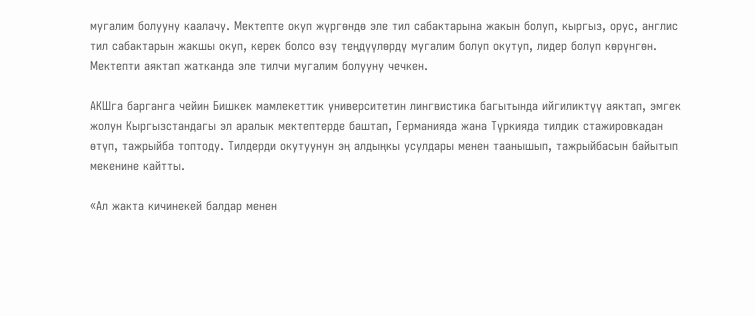мугалим болууну каалачу. Мектепте окуп жүргөндө эле тил сабактарына жакын болуп, кыргыз, орус, англис тил сабактарын жакшы окуп, керек болсо өзү теңдүүлөрдү мугалим болуп окутуп, лидер болуп көрүнгөн. Мектепти аяктап жатканда эле тилчи мугалим болууну чечкен.

АКШга барганга чейин Бишкек мамлекеттик университетин лингвистика багытында ийгиликтүү аяктап, эмгек жолун Кыргызстандагы эл аралык мектептерде баштап, Германияда жана Түркияда тилдик стажировкадан өтүп, тажрыйба топтоду. Тилдерди окутуунун эң алдыңкы усулдары менен таанышып, тажрыйбасын байытып мекенине кайтты.

«Ал жакта кичинекей балдар менен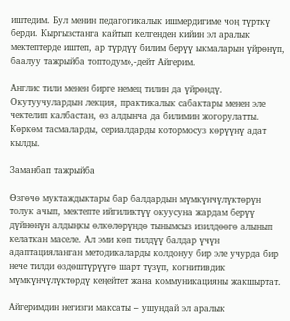иштедим. Бул менин педагогикалык ишмердигиме чоң түрткү берди. Кыргызстанга кайтып келгенден кийин эл аралык мектептерде иштеп, ар түрдүү билим берүү ыкмаларын үйрөнүп, баалуу тажрыйба топтодум»,-дейт Айгерим.

Англис тили менен бирге немец тилин да үйрөндү. Окутуучулардын лекция, практикалык сабактары менен эле чектелип калбастан, өз алдынча да билимин жогорулатты. Көркөм тасмаларды, сериалдарды котормосуз көрүүнү адат кылды.

Заманбап тажрыйба

Өзгөчө муктаждыктары бар балдардын мүмкүнчүлүктөрүн толук ачып, мектепте ийгиликтүү окуусуна жардам берүү дүйнөнүн алдыңкы өлкөлөрүндө тынымсыз изилдөөгө алынып келаткан маселе. Ал эми көп тилдүү балдар үчүн адаптацияланган методикаларды колдонуу бир эле учурда бир нече тилди өздөштүрүүгө шарт түзүп, когнитивдик мүмкүнчүлүктөрдү кеңейтет жана коммуникацияны жакшыртат.

Айгеримдин негизги максаты – ушундай эл аралык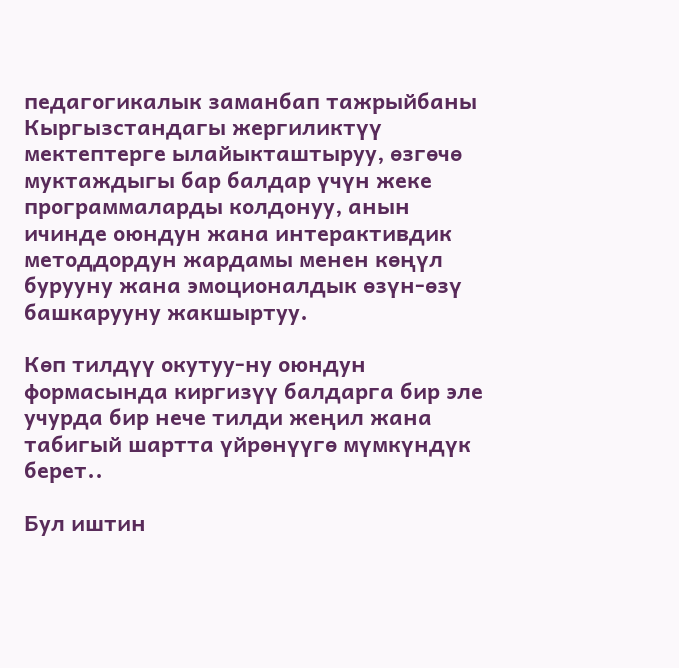педагогикалык заманбап тажрыйбаны Кыргызстандагы жергиликтүү мектептерге ылайыкташтыруу, өзгөчө муктаждыгы бар балдар үчүн жеке программаларды колдонуу, анын ичинде оюндун жана интерактивдик методдордун жардамы менен көңүл бурууну жана эмоционалдык өзүн-өзү башкарууну жакшыртуу.

Көп тилдүү окутуу-ну оюндун формасында киргизүү балдарга бир эле учурда бир нече тилди жеңил жана табигый шартта үйрөнүүгө мүмкүндүк берет..

Бул иштин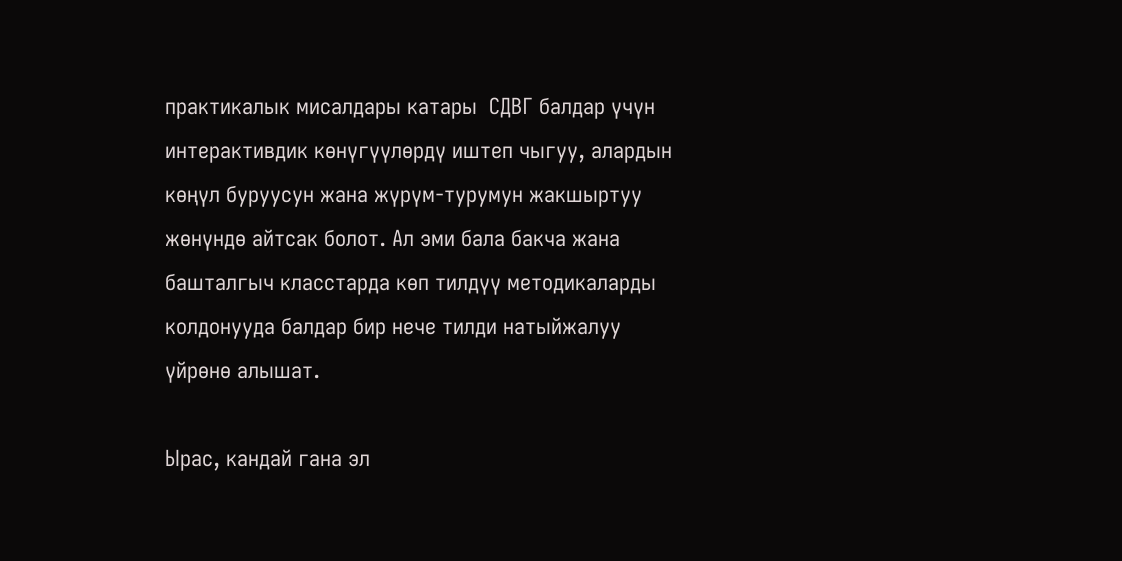практикалык мисалдары катары  СДВГ балдар үчүн интерактивдик көнүгүүлөрдү иштеп чыгуу, алардын көңүл буруусун жана жүрүм-турумун жакшыртуу жөнүндө айтсак болот. Ал эми бала бакча жана башталгыч класстарда көп тилдүү методикаларды колдонууда балдар бир нече тилди натыйжалуу үйрөнө алышат.

Ырас, кандай гана эл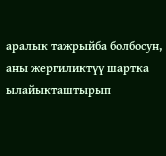аралык тажрыйба болбосун, аны жергиликтүү шартка ылайыкташтырып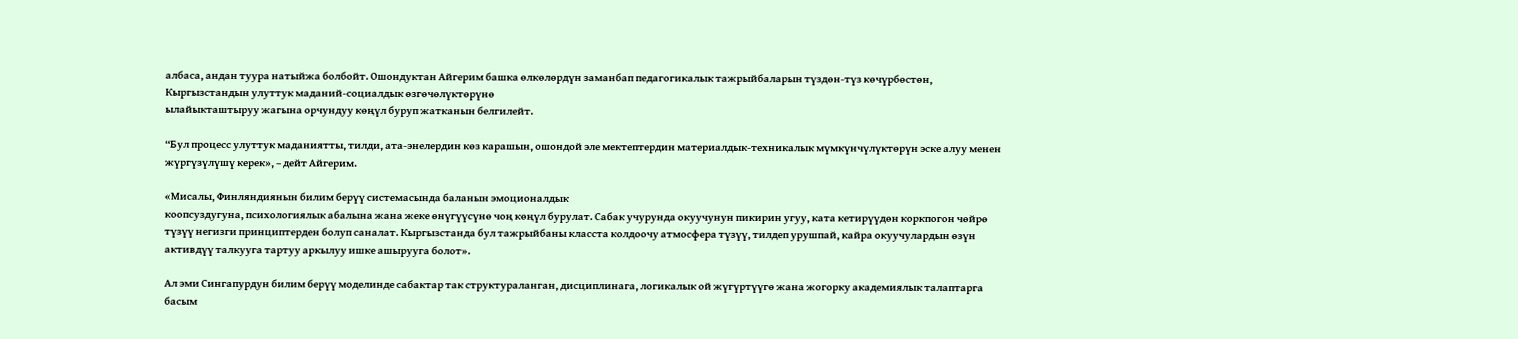албаса, андан туура натыйжа болбойт. Ошондуктан Айгерим башка өлкөлөрдүн заманбап педагогикалык тажрыйбаларын түздөн-түз көчүрбөстөн, Кыргызстандын улуттук маданий-социалдык өзгөчөлүктөрүнө
ылайыкташтыруу жагына орчундуу көңүл буруп жатканын белгилейт.

“Бул процесс улуттук маданиятты, тилди, ата-энелердин көз карашын, ошондой эле мектептердин материалдык-техникалык мүмкүнчүлүктөрүн эске алуу менен жүргүзүлүшү керек», – дейт Айгерим.

«Мисалы, Финляндиянын билим берүү системасында баланын эмоционалдык
коопсуздугуна, психологиялык абалына жана жеке өнүгүүсүнө чоң көңүл бурулат. Сабак учурунда окуучунун пикирин угуу, ката кетирүүдөн коркпогон чөйрө түзүү негизги принциптерден болуп саналат. Кыргызстанда бул тажрыйбаны класста колдоочу атмосфера түзүү, тилдеп урушпай, кайра окуучулардын өзүн активдүү талкууга тартуу аркылуу ишке ашырууга болот».

Ал эми Сингапурдун билим берүү моделинде сабактар так структураланган, дисциплинага, логикалык ой жүгүртүүгө жана жогорку академиялык талаптарга басым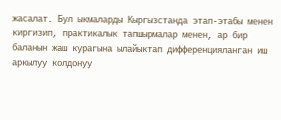жасалат. Бул ыкмаларды Кыргызстанда этап-этабы менен киргизип, практикалык тапшырмалар менен, ар бир баланын жаш курагына ылайыктап дифференцияланган иш аркылуу колдонуу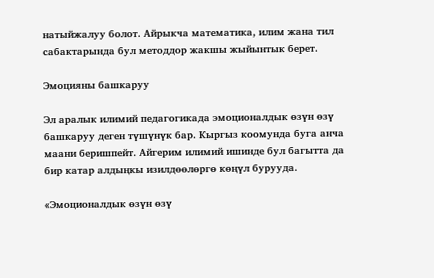натыйжалуу болот. Айрыкча математика, илим жана тил сабактарында бул методдор жакшы жыйынтык берет.

Эмоцияны башкаруу

Эл аралык илимий педагогикада эмоционалдык өзүн өзү башкаруу деген түшүнүк бар. Кыргыз коомунда буга анча маани беришпейт. Айгерим илимий ишинде бул багытта да бир катар алдыңкы изилдөөлөргө көңүл бурууда.

«Эмоционалдык өзүн өзү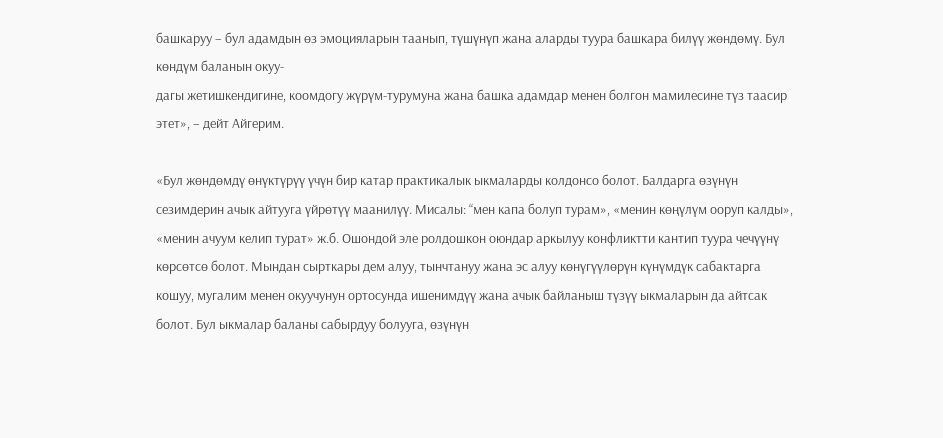башкаруу – бул адамдын өз эмоцияларын таанып, түшүнүп жана аларды туура башкара билүү жөндөмү. Бул көндүм баланын окуу-
дагы жетишкендигине, коомдогу жүрүм-турумуна жана башка адамдар менен болгон мамилесине түз таасир этет», – дейт Айгерим.

«Бул жөндөмдү өнүктүрүү үчүн бир катар практикалык ыкмаларды колдонсо болот. Балдарга өзүнүн сезимдерин ачык айтууга үйрөтүү маанилүү. Мисалы: “мен капа болуп турам», «менин көңүлүм ооруп калды», «менин ачуум келип турат» ж.б. Ошондой эле ролдошкон оюндар аркылуу конфликтти кантип туура чечүүнү көрсөтсө болот. Мындан сырткары дем алуу, тынчтануу жана эс алуу көнүгүүлөрүн күнүмдүк сабактарга кошуу, мугалим менен окуучунун ортосунда ишенимдүү жана ачык байланыш түзүү ыкмаларын да айтсак болот. Бул ыкмалар баланы сабырдуу болууга, өзүнүн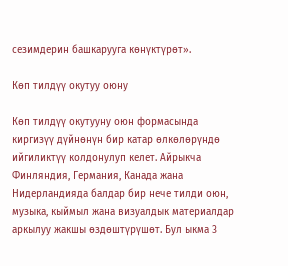сезимдерин башкарууга көнүктүрөт».

Көп тилдүү окутуу оюну

Көп тилдүү окутууну оюн формасында киргизүү дүйнөнүн бир катар өлкөлөрүндө ийгиликтүү колдонулуп келет. Айрыкча Финляндия, Германия, Канада жана Нидерландияда балдар бир нече тилди оюн, музыка, кыймыл жана визуалдык материалдар аркылуу жакшы өздөштүрүшөт. Бул ыкма 3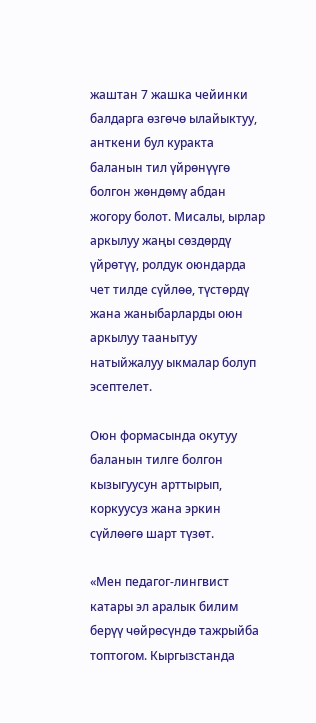жаштан 7 жашка чейинки балдарга өзгөчө ылайыктуу, анткени бул куракта баланын тил үйрөнүүгө болгон жөндөмү абдан жогору болот. Мисалы, ырлар аркылуу жаңы сөздөрдү үйрөтүү, ролдук оюндарда чет тилде сүйлөө, түстөрдү жана жаныбарларды оюн аркылуу таанытуу натыйжалуу ыкмалар болуп эсептелет.

Оюн формасында окутуу баланын тилге болгон кызыгуусун арттырып, коркуусуз жана эркин сүйлөөгө шарт түзөт.

«Мен педагог-лингвист катары эл аралык билим берүү чөйрөсүндө тажрыйба топтогом. Кыргызстанда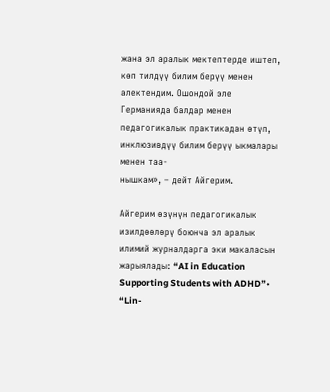жана эл аралык мектептерде иштеп, көп тилдүү билим берүү менен алектендим. Ошондой эле Германияда балдар менен педагогикалык практикадан өтүп, инклюзивдүү билим берүү ыкмалары менен таа-
нышкам», – дейт Айгерим.

Айгерим өзүнүн педагогикалык изилдөөлөрү боюнча эл аралык илимий журналдарга эки макаласын жарыялады: “AI in Education Supporting Students with ADHD”• “Lin-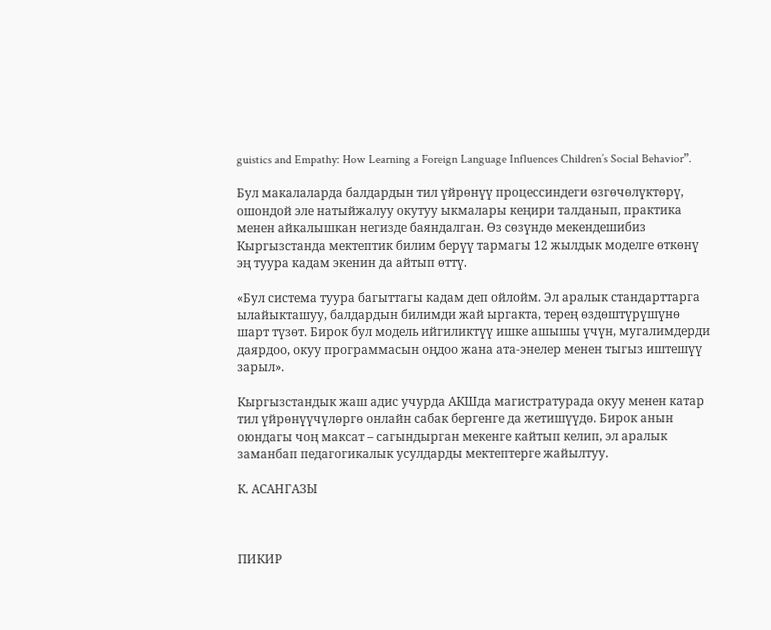guistics and Empathy: How Learning a Foreign Language Influences Children’s Social Behavior”.

Бул макалаларда балдардын тил үйрөнүү процессиндеги өзгөчөлүктөрү, ошондой эле натыйжалуу окутуу ыкмалары кеңири талданып, практика менен айкалышкан негизде баяндалган. Өз сөзүндө мекендешибиз Кыргызстанда мектептик билим берүү тармагы 12 жылдык моделге өткөнү эң туура кадам экенин да айтып өттү.

«Бул система туура багыттагы кадам деп ойлойм. Эл аралык стандарттарга ылайыкташуу, балдардын билимди жай ыргакта, терең өздөштүрүшүнө шарт түзөт. Бирок бул модель ийгиликтүү ишке ашышы үчүн, мугалимдерди даярдоо, окуу программасын оңдоо жана ата-энелер менен тыгыз иштешүү зарыл».

Кыргызстандык жаш адис учурда АКШда магистратурада окуу менен катар тил үйрөнүүчүлөргө онлайн сабак бергенге да жетишүүдө. Бирок анын оюндагы чоң максат – сагындырган мекенге кайтып келип, эл аралык заманбап педагогикалык усулдарды мектептерге жайылтуу.

К. АСАНГАЗЫ



ПИКИР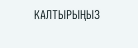КАЛТЫРЫҢЫЗ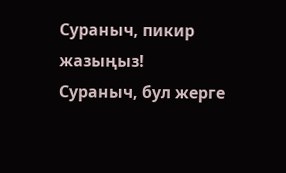Сураныч, пикир жазыңыз!
Сураныч, бул жерге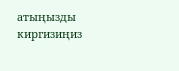атыңызды киргизиңиз